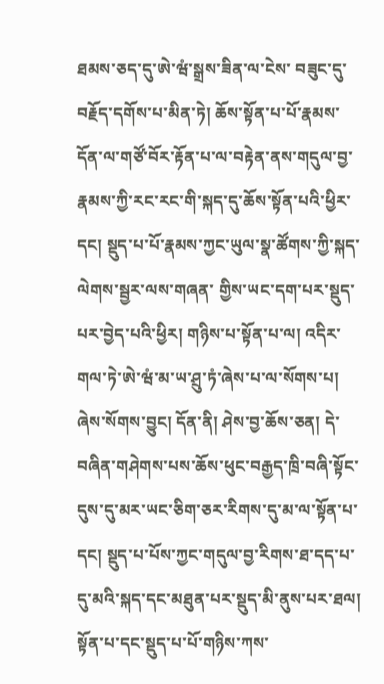ཐམས་ཅད་དུ་ཨེ་ཝཾ་སྒྲས་ཟིན་ལ་ངེས་ བཟུང་དུ་བརྗོད་དགོས་པ་མིན་ཏེ། ཆོས་སྟོན་པ་པོ་རྣམས་དོན་ལ་གཙོ་བོར་རྟོན་པ་ལ་བརྟེན་ནས་གདུལ་བྱ་རྣམས་ཀྱི་རང་རང་གི་སྐད་དུ་ཆོས་སྟོན་པའི་ཕྱིར་དང། སྡུད་པ་པོ་རྣམས་ཀྱང་ཡུལ་སྣ་ཚོགས་ཀྱི་སྐད་ལེགས་སྦྱར་ལས་གཞན་ གྱིས་ཡང་དག་པར་སྡུད་པར་བྱེད་པའི་ཕྱིར། གཉིས་པ་སྟོན་པ་ལ། འདིར་གལ་ཏེ་ཨེ་ཝཾ་མ་ཡ་ཤྲུ་ཏཾ་ཞེས་པ་ལ་སོགས་པ། ཞེས་སོགས་བྱུང། དོན་ནི། ཤེས་བྱ་ཆོས་ཅན། དེ་བཞིན་གཤེགས་པས་ཆོས་ཕུང་བརྒྱད་ཁྲི་བཞི་སྟོང་ དུས་དུ་མར་ཡང་ཅིག་ཅར་རིགས་དུ་མ་ལ་སྟོན་པ་དང། སྡུད་པ་པོས་ཀྱང་གདུལ་བྱ་རིགས་ཐ་དད་པ་དུ་མའི་སྐད་དང་མཐུན་པར་སྡུད་མི་ནུས་པར་ཐལ། སྟོན་པ་དང་སྡུད་པ་པོ་གཉིས་ཀས་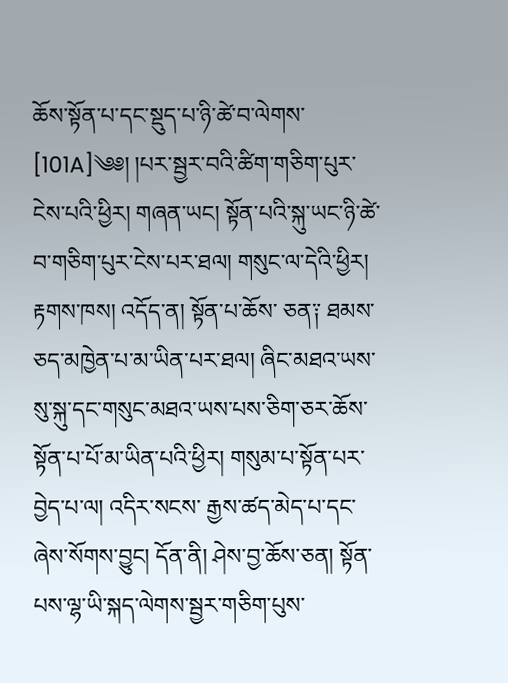ཆོས་སྟོན་པ་དང་སྡུད་པ་ཉི་ཚེ་བ་ལེགས་ [101A]༄༅། །པར་སྦྱར་བའི་ཚིག་གཅིག་པུར་ངེས་པའི་ཕྱིར། གཞན་ཡང། སྟོན་པའི་སྐུ་ཡང་ཉི་ཚེ་བ་གཅིག་པུར་ངེས་པར་ཐལ། གསུང་ལ་དེའི་ཕྱིར། རྟགས་ཁས། འདོད་ན། སྟོན་པ་ཆོས་ ཅན༑ ཐམས་ཅད་མཁྱེན་པ་མ་ཡིན་པར་ཐལ། ཞིང་མཐའ་ཡས་སུ་སྐུ་དང་གསུང་མཐའ་ཡས་པས་ཅིག་ཅར་ཆོས་སྟོན་པ་པོ་མ་ཡིན་པའི་ཕྱིར། གསུམ་པ་སྟོན་པར་བྱེད་པ་ལ། འདིར་སངས་ རྒྱས་ཚད་མེད་པ་དང་ཞེས་སོགས་བྱུང། དོན་ནི། ཤེས་བྱ་ཆོས་ཅན། སྟོན་པས་ལྷ་ཡི་སྐད་ལེགས་སྦྱར་གཅིག་པུས་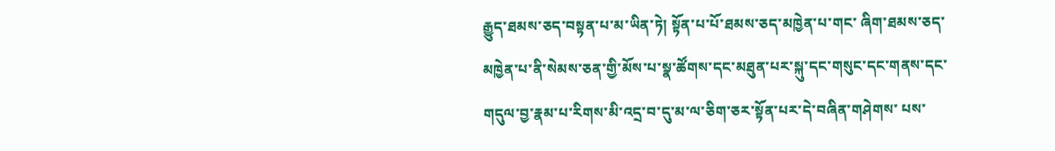རྒྱུད་ཐམས་ཅད་བསྟན་པ་མ་ཡིན་ཏེ། སྟོན་པ་པོ་ཐམས་ཅད་མཁྱེན་པ་གང་ ཞིག་ཐམས་ཅད་མཁྱེན་པ་ནི་སེམས་ཅན་གྱི་མོས་པ་སྣ་ཚོགས་དང་མཐུན་པར་སྐུ་དང་གསུང་དང་གནས་དང་གདུལ་བྱ་རྣམ་པ་རིགས་མི་འདྲ་བ་དུ་མ་ལ་ཅིག་ཅར་སྟོན་པར་དེ་བཞིན་གཤེགས་ པས་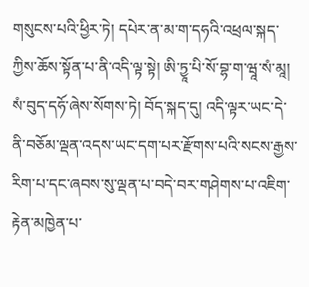གསུངས་པའི་ཕྱིར་ཏེ། དཔེར་ན་མ་ག་དཧའི་འཕྲལ་སྐད་ཀྱིས་ཆོས་སྟོན་པ་ནི་འདི་ལྟ་སྟེ། ཨི་ཏྱཱ་པི་སོ་བྷ་ག་ཝཱ་སཾ་མཱ། སཾ་བུད་དཧོ་ཞེས་སོགས་ཏེ། བོད་སྐད་དུ། འདི་ལྟར་ཡང་དེ་ ནི་བཅོམ་ལྡན་འདས་ཡང་དག་པར་རྫོགས་པའི་སངས་རྒྱས་རིག་པ་དང་ཞབས་སུ་ལྡན་པ་བདེ་བར་གཤེགས་པ་འཇིག་རྟེན་མཁྱེན་པ་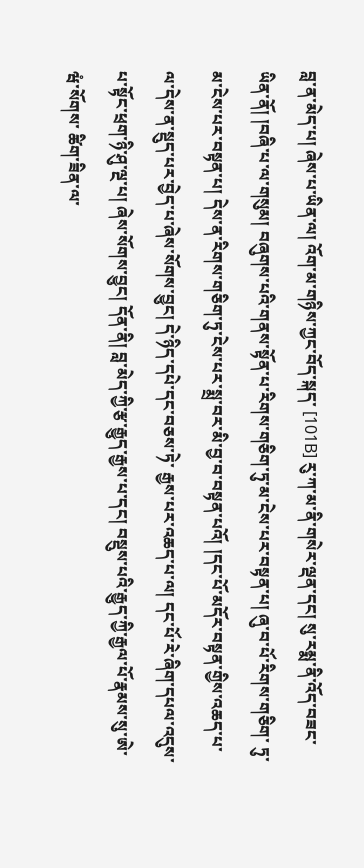བླ་ན་མེད་པ། ཞེས་པ་ཡིན་ལ། འོག་མ་གཉིས་ཀྱང་བོད་སྐད་ [101B] རུ་ཀ་མ་ནི་གསེར་ལྡན་དང། སུ་རམྨ་ནི་འོད་བཟང་ཡིན་ནོ། །བཞི་པ་ལ་གསུམ། བཞུགས་པའི་གནས་སྟོན་པ་རིགས་གཅིག་ཏུ་མ་ངེས་པར་བསྟན་པ། ཞུ་བ་པོ་རིགས་གཅིག་ ཏུ་མ་ངེས་པར་བསྟན་པ། དེས་ན་རིགས་གཅིག་ཏུ་ངེས་པར་སྨྲ་བར་མི་བྱ་བ་བསྟན་པའོ། །དང་པོ་མདོར་བསྟན་གྱིས་འཆད་པ་ལ་དེས་ན་སྡུད་པར་བྱེད་པ་ཞེས་སོགས་བྱུང། དེ་ཉིད་དཔེ་དང་བཅས་ཏེ་ རྒྱས་པར་འཆད་པ་ལ། དང་པོ་རེ་ཞིག་དཔལ་འདུས་པ་སྟོང་ཕྲག་ཉི་ཤུ་ལྔ་པ། ཞེས་སོགས་བྱུང། དོན་ནི། བླ་མེད་ཀྱི་རྩ་རྒྱུད་རྒྱས་པ་དང། བསྡུས་པའི་རྒྱུད་ཀྱི་རྒྱལ་པོ་རྣམས་སུ་ཨེ་ཝཾ་སོགས་ ཚིག་ཟིན་ལ་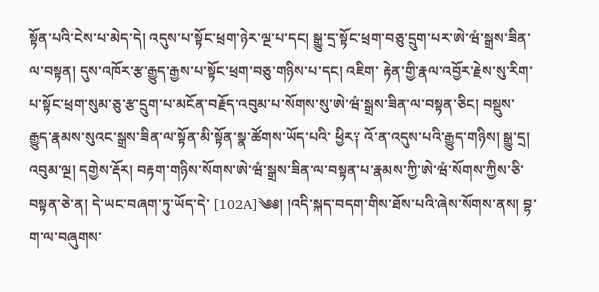སྟོན་པའི་ངེས་པ་མེད་དེ། འདུས་པ་སྟོང་ཕྲག་ཉེར་ལྔ་པ་དང། སྒྱུ་དྲ་སྟོང་ཕྲག་བཅུ་དྲུག་པར་ཨེ་ཝཾ་སྒྲས་ཟིན་ལ་བསྟན། དུས་འཁོར་རྩ་རྒྱུད་རྒྱས་པ་སྟོང་ཕྲག་བཅུ་གཉིས་པ་དང། འཇིག་ རྟེན་གྱི་རྣལ་འབྱོར་རྗེས་སུ་རིག་པ་སྟོང་ཕྲག་སུམ་ཅུ་རྩ་དྲུག་པ་མངོན་བརྗོད་འབུམ་པ་སོགས་སུ་ཨེ་ཝཾ་སྒྲས་ཟིན་ལ་བསྟན་ཅིང། བསྡུས་རྒྱུད་རྣམས་སུའང་སྒྲས་ཟིན་ལ་སྟོན་མི་སྟོན་སྣ་ཚོགས་ཡོད་པའི་ ཕྱིར༑ འོ་ན་འདུས་པའི་རྒྱུད་གཉིས། སྒྱུ་དྲ། འབུམ་ལྔ། དགྱེས་རྡོར། བརྟག་གཉིས་སོགས་ཨེ་ཝཾ་སྒྲས་ཟིན་ལ་བསྟན་པ་རྣམས་ཀྱི་ཨེ་ཝཾ་སོགས་ཀྱིས་ཅི་བསྟན་ཅེ་ན། དེ་ཡང་བཞག་ཏུ་ཡོད་དེ་ [102A]༄༅། །འདི་སྐད་བདག་གིས་ཐོས་པའི་ཞེས་སོགས་ནས། བྷ་ག་ལ་བཞུགས་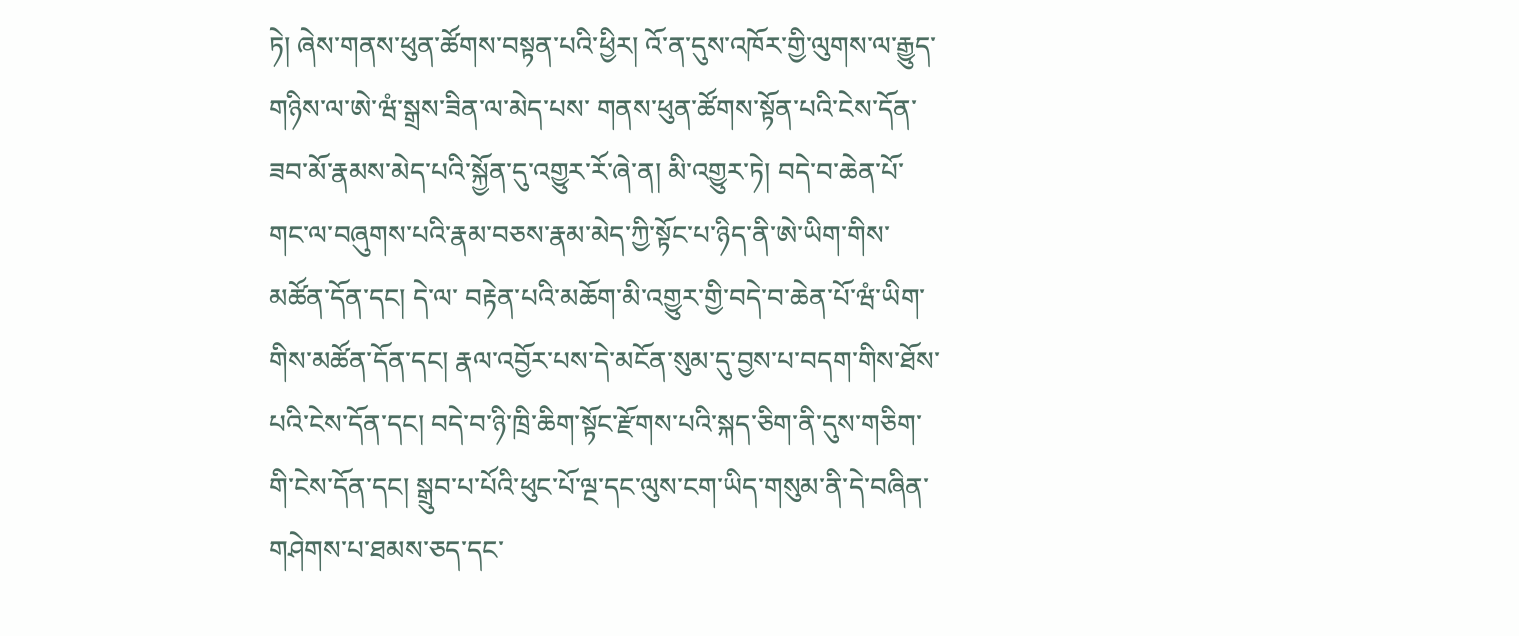ཏེ། ཞེས་གནས་ཕུན་ཚོགས་བསྟན་པའི་ཕྱིར། འོ་ན་དུས་འཁོར་གྱི་ལུགས་ལ་རྒྱུད་གཉིས་ལ་ཨེ་ཝཾ་སྒྲས་ཟིན་ལ་མེད་པས་ གནས་ཕུན་ཚོགས་སྟོན་པའི་ངེས་དོན་ཟབ་མོ་རྣམས་མེད་པའི་སྐྱོན་དུ་འགྱུར་རོ་ཞེ་ན། མི་འགྱུར་ཏེ། བདེ་བ་ཆེན་པོ་གང་ལ་བཞུགས་པའི་རྣམ་བཅས་རྣམ་མེད་ཀྱི་སྟོང་པ་ཉིད་ནི་ཨེ་ཡིག་གིས་མཚོན་དོན་དང། དེ་ལ་ བརྟེན་པའི་མཆོག་མི་འགྱུར་གྱི་བདེ་བ་ཆེན་པོ་ཝཾ་ཡིག་གིས་མཚོན་དོན་དང། རྣལ་འབྱོར་པས་དེ་མངོན་སུམ་དུ་བྱས་པ་བདག་གིས་ཐོས་པའི་ངེས་དོན་དང། བདེ་བ་ཉི་ཁྲི་ཆིག་སྟོང་རྫོགས་པའི་སྐད་ཅིག་ནི་དུས་གཅིག་ གི་ངེས་དོན་དང། སྒྲུབ་པ་པོའི་ཕུང་པོ་ལྔ་དང་ལུས་ངག་ཡིད་གསུམ་ནི་དེ་བཞིན་གཤེགས་པ་ཐམས་ཅད་དང་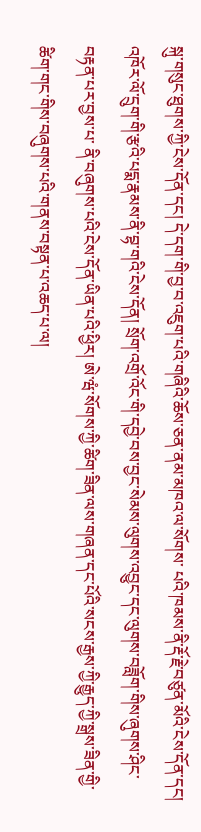སྐུ་གསུང་ཐུགས་ཀྱི་ངེས་དོན་དང། དེ་དག་གི་བྱ་བ་འཇུག་པའི་གཞིའི་ཆོས་ཅན་ནམ་མཁའ་ལ་སོགས་ པའི་ཁམས་ནི་རྡོ་རྗེ་བཙུན་མོའི་ངེས་དོན་དང། འཁོར་ལོ་དྲུག་གི་རྩའི་པདྨ་རྣམས་ནི་བྷ་གའི་ངེས་དོན། སྲོག་འགྲོ་འོང་གི་དབྱེ་བས་བྱང་སེམས་ལུགས་འབྱུང་དང་ལུགས་བཟློག་གིས་ཞུགས་ཤིང་བརྟན་པར་བྱས་པ་ ནི་བཞུགས་པའི་ངེས་དོན་ཡིན་པའི་ཕྱིར། ཨེ་ཝཾ་སོགས་ཀྱི་ཚིག་ཟིན་ལས་གཞན་དང་པོའི་སངས་རྒྱས་ཀྱི་རྒྱུད་ཀྱི་སྒྲས་ཟིན་གྱི་ཚིག་གང་གིས་བཞུགས་པའི་གནས་བསྟན་པ་འཆད་པ་ལ།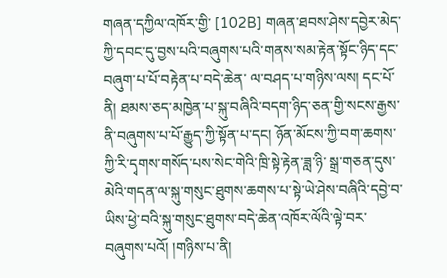གཞན་དཀྱིལ་འཁོར་གྱི་ [102B] གཞན་ཐབས་ཤེས་དབྱེར་མེད་ཀྱི་དབང་དུ་བྱས་པའི་བཞུགས་པའི་གནས་སམ་རྟེན་སྟོང་ཉིད་དང་བཞུག་པ་པོ་བརྟེན་པ་བདེ་ཆེན་ ལ་བཤད་པ་གཉིས་ལས། དང་པོ་ནི། ཐམས་ཅད་མཁྱེན་པ་སྐུ་བཞིའི་བདག་ཉིད་ཅན་གྱི་སངས་རྒྱས་ནི་བཞུགས་པ་པོ་རྒྱུད་ཀྱི་སྟོན་པ་དང། ཉོན་མོངས་ཀྱི་བག་ཆགས་ཀྱི་རི་དྭགས་གསོད་པས་སེང་གེའི་ཁྲི་སྟེ་རྟེན་ཟླ་ཉི་ སྒྲ་གཅན་དུས་མེའི་གདན་ལ་སྐུ་གསུང་ཐུགས་ཆགས་པ་སྟེ་ཡེ་ཤེས་བཞིའི་དབྱེ་བ་ཡིས་ཕྱེ་བའི་སྐུ་གསུང་ཐུགས་བདེ་ཆེན་འཁོར་ལོའི་ལྟེ་བར་བཞུགས་པའོ། །གཉིས་པ་ནི།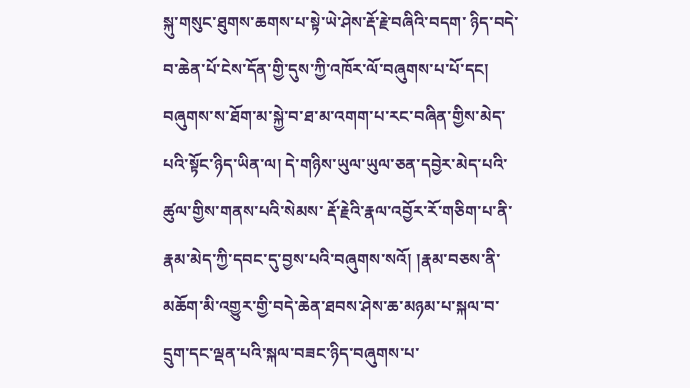སྐུ་གསུང་ཐུགས་ཆགས་པ་སྟེ་ཡེ་ཤེས་རྡོ་རྗེ་བཞིའི་བདག་ ཉིད་བདེ་བ་ཆེན་པོ་ངེས་དོན་གྱི་དུས་ཀྱི་འཁོར་ལོ་བཞུགས་པ་པོ་དང། བཞུགས་ས་ཐོག་མ་སྐྱེ་བ་ཐ་མ་འགག་པ་རང་བཞིན་གྱིས་མེད་པའི་སྟོང་ཉིད་ཡིན་ལ། དེ་གཉིས་ཡུལ་ཡུལ་ཅན་དབྱེར་མེད་པའི་ཚུལ་གྱིས་གནས་པའི་སེམས་ རྡོ་རྗེའི་རྣལ་འབྱོར་རོ་གཅིག་པ་ནི་རྣམ་མེད་ཀྱི་དབང་དུ་བྱས་པའི་བཞུགས་སའོ། །རྣམ་བཅས་ནི་མཆོག་མི་འགྱུར་གྱི་བདེ་ཆེན་ཐབས་ཤེས་ཆ་མཉམ་པ་སྐལ་བ་དྲུག་དང་ལྡན་པའི་སྐལ་བཟང་ཉིད་བཞུགས་པ་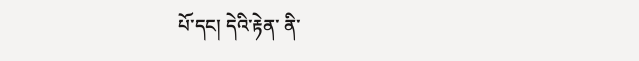པོ་དང། དེའི་རྟེན་ ནི་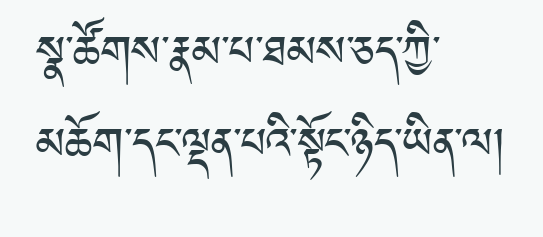སྣ་ཚོགས་རྣམ་པ་ཐམས་ཅད་ཀྱི་མཆོག་དང་ལྡན་པའི་སྟོང་ཉིད་ཡིན་ལ།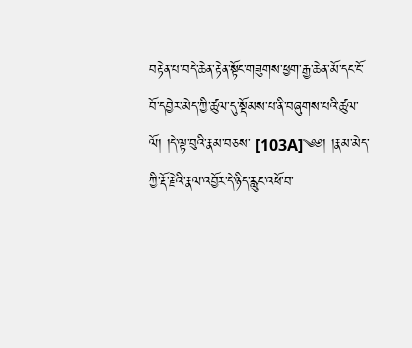བརྟེན་པ་བདེ་ཆེན་རྟེན་སྟོང་གཟུགས་ཕྱག་རྒྱ་ཆེན་མོ་དང་ངོ་བོ་དབྱེར་མེད་ཀྱི་ཚུལ་དུ་སྡོམས་པ་ནི་བཞུགས་པའི་ཚུལ་ལོ། །དེ་ལྟ་བུའི་རྣམ་བཅས་ [103A]༄༅། །རྣམ་མེད་ཀྱི་རྡོ་རྗེའི་རྣལ་འབྱོར་དེ་ཉིད་རླུང་འཕོ་བ་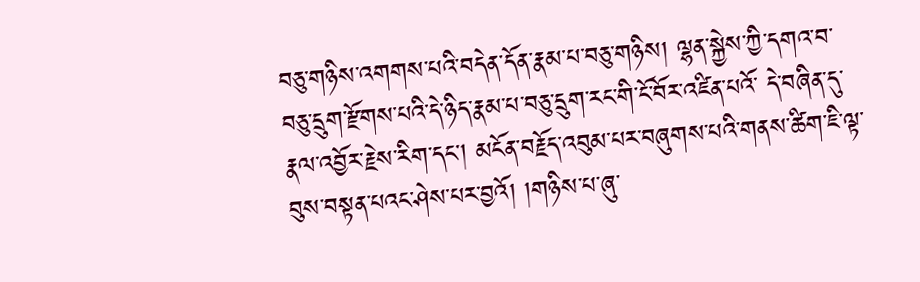བཅུ་གཉིས་འགགས་པའི་བདེན་དོན་རྣམ་པ་བཅུ་གཉིས། ལྷན་སྐྱེས་ཀྱི་དགའ་བ་བཅུ་དྲུག་རྫོགས་པའི་དེ་ཉིད་རྣམ་པ་བཅུ་དྲུག་རང་གི་ངོ་བོར་འཛིན་པའོ་ དེ་བཞིན་དུ་རྣལ་འབྱོར་རྗེས་རིག་དང། མངོན་བརྗོད་འབུམ་པར་བཞུགས་པའི་གནས་ཚིག་ཇི་ལྟ་བུས་བསྟན་པའང་ཤེས་པར་བྱའོ། །གཉིས་པ་ཞུ་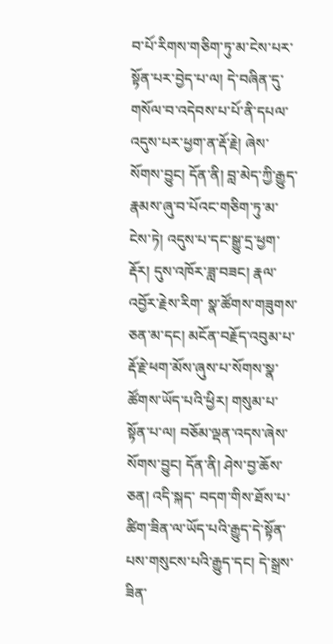བ་པོ་རིགས་གཅིག་ཏུ་མ་ངེས་པར་སྟོན་པར་བྱེད་པ་ལ། དེ་བཞིན་དུ་ གསོལ་བ་འདེབས་པ་པོ་ནི་དཔལ་འདུས་པར་ཕྱག་ན་རྡོ་རྗེ། ཞེས་སོགས་བྱུང། དོན་ནི། བླ་མེད་ཀྱི་རྒྱུད་རྣམས་ཞུ་བ་པོའང་གཅིག་ཏུ་མ་ངེས་ཏེ། འདུས་པ་དང་སྒྱུ་དྲ་ཕྱག་རྡོར། དུས་འཁོར་ཟླ་བཟང། རྣལ་འབྱོར་རྗེས་རིག་ སྣ་ཚོགས་གཟུགས་ཅན་མ་དང། མངོན་བརྗོད་འབུམ་པ་རྡོ་རྗེ་ཕག་མོས་ཞུས་པ་སོགས་སྣ་ཚོགས་ཡོད་པའི་ཕྱིར། གསུམ་པ་སྟོན་པ་ལ། བཅོམ་ལྡན་འདས་ཞེས་སོགས་བྱུང། དོན་ནི། ཤེས་བྱ་ཆོས་ཅན། འདི་སྐད་ བདག་གིས་ཐོས་པ་ཚིག་ཟིན་ལ་ཡོད་པའི་རྒྱུད་དེ་སྟོན་པས་གསུངས་པའི་རྒྱུད་དང། དེ་སྒྲས་ཟིན་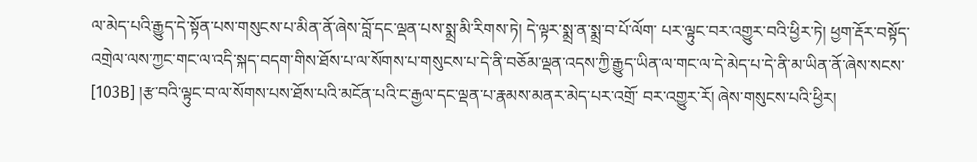ལ་མེད་པའི་རྒྱུད་དེ་སྟོན་པས་གསུངས་པ་མིན་ནོ་ཞེས་བློ་དང་ལྡན་པས་སྨྲ་མི་རིགས་ཏེ། དེ་ལྟར་སྨྲ་ན་སྨྲ་བ་པོ་ལོག་ པར་ལྟུང་བར་འགྱུར་བའི་ཕྱིར་ཏེ། ཕྱག་རྡོར་བསྟོད་འགྲེལ་ལས་ཀྱང་གང་ལ་འདི་སྐད་བདག་གིས་ཐོས་པ་ལ་སོགས་པ་གསུངས་པ་དེ་ནི་བཅོམ་ལྡན་འདས་ཀྱི་རྒྱུད་ཡིན་ལ་གང་ལ་དེ་མེད་པ་དེ་ནི་མ་ཡིན་ནོ་ཞེས་སངས་ [103B] །རྩ་བའི་ལྟུང་བ་ལ་སོགས་པས་ཐོས་པའི་མངོན་པའི་ང་རྒྱལ་དང་ལྡན་པ་རྣམས་མནར་མེད་པར་འགྲོ་ བར་འགྱུར་རོ། ཞེས་གསུངས་པའི་ཕྱིར།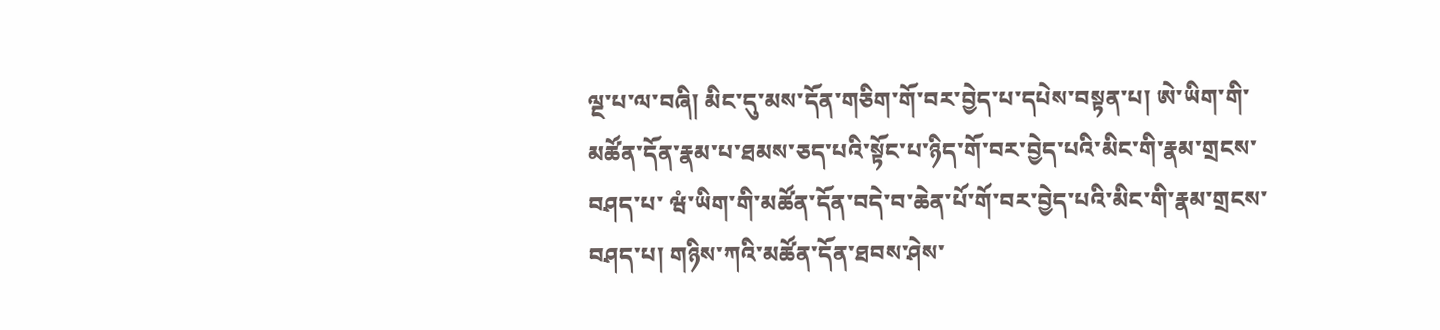ལྔ་པ་ལ་བཞི། མིང་དུ་མས་དོན་གཅིག་གོ་བར་བྱེད་པ་དཔེས་བསྟན་པ། ཨེ་ཡིག་གི་མཚོན་དོན་རྣམ་པ་ཐམས་ཅད་པའི་སྟོང་པ་ཉིད་གོ་བར་བྱེད་པའི་མིང་གི་རྣམ་གྲངས་བཤད་པ་ ཝཾ་ཡིག་གི་མཚོན་དོན་བདེ་བ་ཆེན་པོ་གོ་བར་བྱེད་པའི་མིང་གི་རྣམ་གྲངས་བཤད་པ། གཉིས་ཀའི་མཚོན་དོན་ཐབས་ཤེས་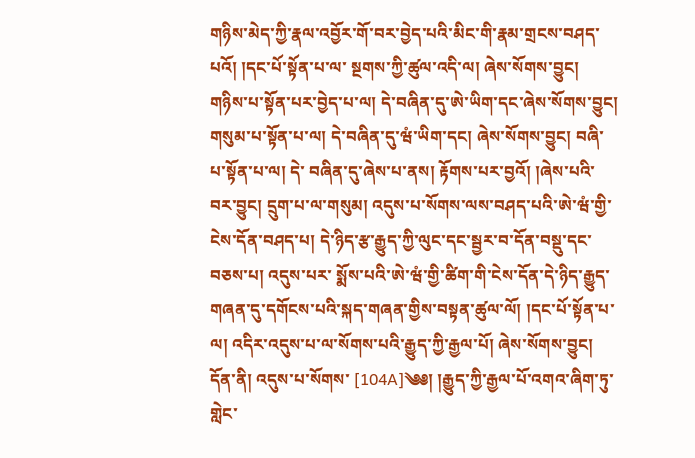གཉིས་མེད་ཀྱི་རྣལ་འབྱོར་གོ་བར་བྱེད་པའི་མིང་གི་རྣམ་གྲངས་བཤད་པའོ། །དང་པོ་སྟོན་པ་ལ་ སྔགས་ཀྱི་ཚུལ་འདི་ལ། ཞེས་སོགས་བྱུང། གཉིས་པ་སྟོན་པར་བྱེད་པ་ལ། དེ་བཞིན་དུ་ཨེ་ཡིག་དང་ཞེས་སོགས་བྱུང། གསུམ་པ་སྟོན་པ་ལ། དེ་བཞིན་དུ་ཝཾ་ཡིག་དང། ཞེས་སོགས་བྱུང། བཞི་པ་སྟོན་པ་ལ། དེ་ བཞིན་དུ་ཞེས་པ་ནས། རྟོགས་པར་བྱའོ། །ཞེས་པའི་བར་བྱུང། དྲུག་པ་ལ་གསུམ། འདུས་པ་སོགས་ལས་བཤད་པའི་ཨེ་ཝཾ་གྱི་ངེས་དོན་བཤད་པ། དེ་ཉིད་རྩ་རྒྱུད་ཀྱི་ལུང་དང་སྦྱར་བ་དོན་བསྡུ་དང་བཅས་པ། འདུས་པར་ སྨོས་པའི་ཨེ་ཝཾ་གྱི་ཚིག་གི་ངེས་དོན་དེ་ཉིད་རྒྱུད་གཞན་དུ་དགོངས་པའི་སྐད་གཞན་གྱིས་བསྟན་ཚུལ་ལོ། །དང་པོ་སྟོན་པ་ལ། འདིར་འདུས་པ་ལ་སོགས་པའི་རྒྱུད་ཀྱི་རྒྱལ་པོ། ཞེས་སོགས་བྱུང། དོན་ནི། འདུས་པ་སོགས་ [104A]༄༅། །རྒྱུད་ཀྱི་རྒྱལ་པོ་འགའ་ཞིག་ཏུ་གླེང་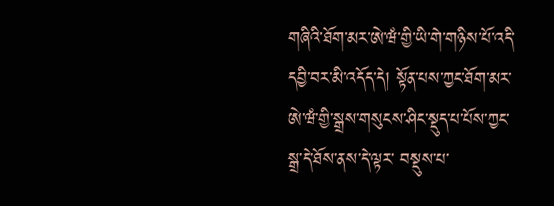གཞིའི་ཐོག་མར་ཨེ་ཝཾ་གྱི་ཡི་གེ་གཉིས་པོ་འདི་དབྱི་བར་མི་འདོད་དེ། སྟོན་པས་ཀྱང་ཐོག་མར་ཨེ་ཝཾ་གྱི་སྒྲས་གསུངས་ཤིང་སྡུད་པ་པོས་ཀྱང་སྒྲ་དེ་ཐོས་ནས་དེ་ལྟར་ བསྡུས་པ་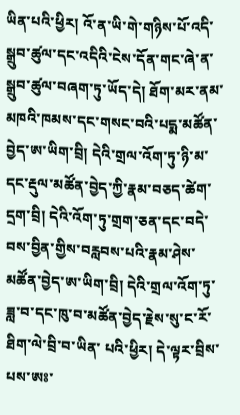ཡིན་པའི་ཕྱིར། འོ་ན་ཡི་གེ་གཉིས་པོ་འདི་སྒྲུབ་ཚུལ་དང་འདིའི་ངེས་དོན་གང་ཞེ་ན་སྒྲུབ་ཚུལ་བཞག་ཏུ་ཡོད་དེ། ཐོག་མར་ནམ་མཁའི་ཁམས་དང་གསང་བའི་པདྨ་མཚོན་བྱེད་ཨ་ཡིག་བྲི། དེའི་གྲལ་འོག་ཏུ་ཉི་མ་ དང་རྡུལ་མཚོན་བྱེད་ཀྱི་རྣམ་བཅད་ཚེག་དྲག་བྲི། དེའི་འོག་ཏུ་གྲག་ཅན་དང་བདེ་བས་བྱིན་གྱིས་བརླབས་པའི་རྣམ་ཤེས་མཚོན་བྱེད་ཨ་ཡིག་བྲི། དེའི་གྲལ་འོག་ཏུ་ཟླ་བ་དང་ཁུ་བ་མཚོན་བྱེད་རྗེས་སུ་ང་རོ་ཐིག་ལེ་བྲི་བ་ཡིན་ པའི་ཕྱིར། དེ་ལྟར་བྲིས་པས་ཨཿ་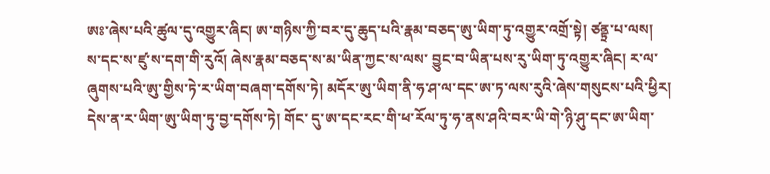ཨཿ་ཞེས་པའི་ཚུལ་དུ་འགྱུར་ཞིང། ཨ་གཉིས་ཀྱི་བར་དུ་ཆུད་པའི་རྣམ་བཅད་ཨུ་ཡིག་ཏུ་འགྱུར་འགྲོ་སྟེ། ཙནྟྲ་པ་ལས། ས་དང་ས་ཛུ་ས་དག་གི་རུའོ། ཞེས་རྣམ་བཅད་ས་མ་ཡིན་ཀྱང་ས་ལས་ བྱུང་བ་ཡིན་པས་རུ་ཡིག་ཏུ་འགྱུར་ཞིང། ར་ལ་ཞུགས་པའི་ཨུ་གྱིས་ཏེ་ར་ཡིག་བཞག་དགོས་ཏེ། མདོར་ཨུ་ཡིག་ནི་ཧ་ཤ་ལ་དང་ཨ་ཏ་ལས་རུའི་ཞེས་གསུངས་པའི་ཕྱིར། དེས་ན་ར་ཡིག་ཨུ་ཡིག་ཏུ་བྱ་དགོས་ཏེ། གོང་ དུ་ཨ་དང་རང་གི་ཕ་རོལ་ཏུ་ཧ་ནས་ཤའི་བར་ཡི་གེ་ཉི་ཤུ་དང་ཨ་ཡིག་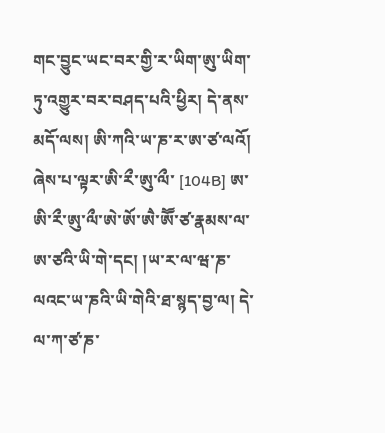གང་བྱུང་ཡང་བར་གྱི་ར་ཡིག་ཨུ་ཡིག་ཏུ་འགྱུར་བར་བཤད་པའི་ཕྱིར། དེ་ནས་མདོ་ལས། ཨི་ཀའི་ཡ་ཎ་ར་ཨ་ཙ་ལའོ། ཞེས་པ་ལྟར་ཨི་རྀ་ཨུ་ལྀ་ [104B] ཨ་ཨི་རྀ་ཨུ་ལྀ་ཨེ་ཨོ་ཨཻ་ཨཽ་ཙ་རྣམས་ལ་ཨ་ཙའི་ཡི་གེ་དང། །ཡ་ར་ལ་ཝ་ཎ་ལའང་ཡ་ཎའི་ཡི་གེའི་ཐ་སྙད་བྱ་ལ། དེ་ལ་ཀ་ཙ་ཎ་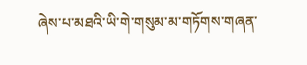ཞེས་པ་མཐའི་ཡི་གེ་གསུམ་མ་གཏོགས་གཞན་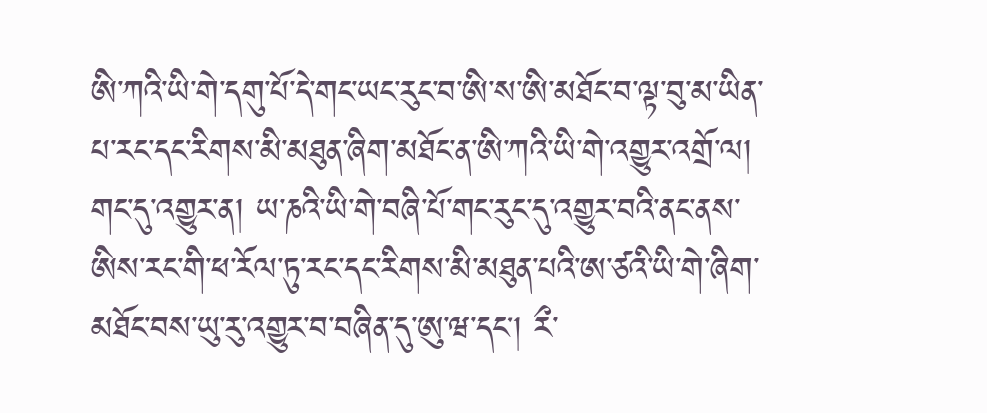ཨི་ཀའི་ཡི་གེ་དགུ་པོ་དེ་གང་ཡང་རུང་བ་ཨི་ས་ཨི་མཐོང་བ་ལྟ་བུ་མ་ཡིན་པ་རང་དང་རིགས་མི་མཐུན་ཞིག་མཐོང་ན་ཨི་ཀའི་ཡི་གེ་འགྱུར་འགྲོ་ལ། གང་དུ་འགྱུར་ན། ཡ་ཎའི་ཡི་གེ་བཞི་པོ་གང་རུང་དུ་འགྱུར་བའི་ནང་ནས་ ཨིས་རང་གི་ཕ་རོལ་ཏུ་རང་དང་རིགས་མི་མཐུན་པའི་ཨ་ཙའི་ཡི་གེ་ཞིག་མཐོང་བས་ཡུ་རུ་འགྱུར་བ་བཞིན་དུ་ཨུ་ཝ་དང། རྀ་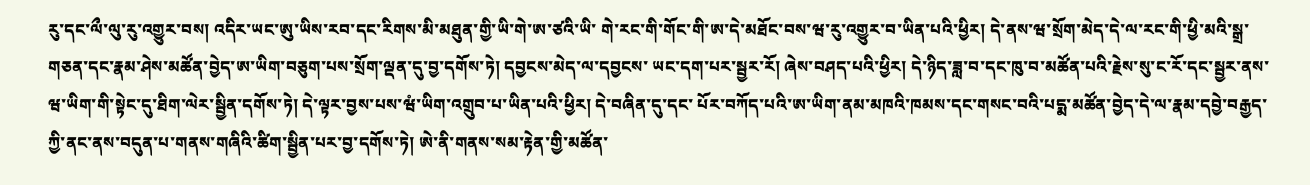རུ་དང་ལྀ་ལུ་རུ་འགྱུར་བས། འདིར་ཡང་ཨུ་ཡིས་རབ་དང་རིགས་མི་མཐུན་གྱི་ཡི་གེ་ཨ་ཙའི་ཡི་ གེ་རང་གི་གོང་གི་ཨ་དེ་མཐོང་བས་ཝ་རུ་འགྱུར་བ་ཡིན་པའི་ཕྱིར། དེ་ནས་ཝ་སྲོག་མེད་དེ་ལ་རང་གི་ཕྱི་མའི་སྒྲ་གཅན་དང་རྣམ་ཤེས་མཚོན་བྱེད་ཨ་ཡིག་བཅུག་པས་སྲོག་ལྡན་དུ་བྱ་དགོས་ཏེ། དབྱངས་མེད་ལ་དབྱངས་ ཡང་དག་པར་སྦྱར་རོ། ཞེས་བཤད་པའི་ཕྱིར། དེ་ཉིད་ཟླ་བ་དང་ཁུ་བ་མཚོན་པའི་རྗེས་སུ་ང་རོ་དང་སྦྱར་ནས་ཝ་ཡིག་གི་སྟེང་དུ་ཐིག་ལེར་སྦྱིན་དགོས་ཏེ། དེ་ལྟར་བྱས་པས་ཝཾ་ཡིག་འགྲུབ་པ་ཡིན་པའི་ཕྱིར། དེ་བཞིན་དུ་དང་ པོར་བཀོད་པའི་ཨ་ཡིག་ནམ་མཁའི་ཁམས་དང་གསང་བའི་པདྨ་མཚོན་བྱེད་དེ་ལ་རྣམ་དབྱེ་བརྒྱད་ཀྱི་ནང་ནས་བདུན་པ་གནས་གཞིའི་ཚིག་སྦྱིན་པར་བྱ་དགོས་ཏེ། ཨེ་ནི་གནས་སམ་རྟེན་གྱི་མཚོན་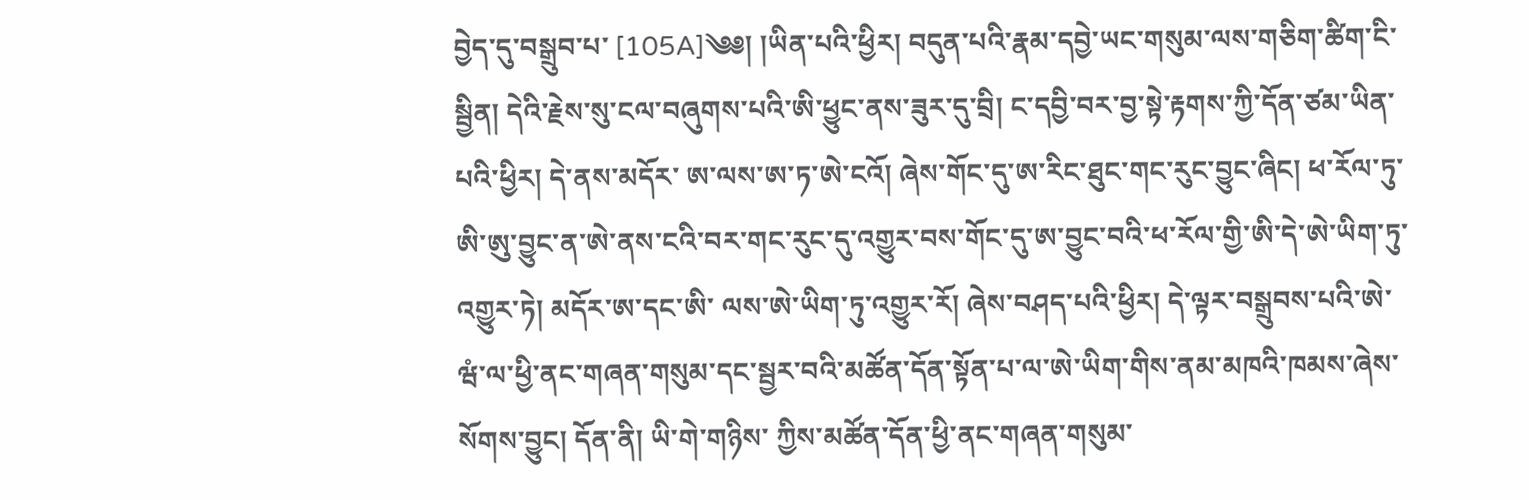བྱེད་དུ་བསྒྲུབ་པ་ [105A]༄༅། །ཡིན་པའི་ཕྱིར། བདུན་པའི་རྣམ་དབྱེ་ཡང་གསུམ་ལས་གཅིག་ཚིག་ངི་སྦྱིན། དེའི་རྗེས་སུ་ངལ་བཞུགས་པའི་ཨི་ཕྱུང་ནས་ཟུར་དུ་བྲི། ང་དབྱི་བར་བྱ་སྟེ་རྟགས་ཀྱི་དོན་ཙམ་ཡིན་པའི་ཕྱིར། དེ་ནས་མདོར་ ཨ་ལས་ཨ་ཏ་ཨེ་ངའོ། ཞེས་གོང་དུ་ཨ་རིང་ཐུང་གང་རུང་བྱུང་ཞིང། ཕ་རོལ་ཏུ་ཨི་ཨུ་བྱུང་ན་ཨེ་ནས་ངའི་བར་གང་རུང་དུ་འགྱུར་བས་གོང་དུ་ཨ་བྱུང་བའི་ཕ་རོལ་གྱི་ཨི་དེ་ཨེ་ཡིག་ཏུ་འགྱུར་ཏེ། མདོར་ཨ་དང་ཨི་ ལས་ཨེ་ཡིག་ཏུ་འགྱུར་རོ། ཞེས་བཤད་པའི་ཕྱིར། དེ་ལྟར་བསྒྲུབས་པའི་ཨེ་ཝཾ་ལ་ཕྱི་ནང་གཞན་གསུམ་དང་སྦྱར་བའི་མཚོན་དོན་སྟོན་པ་ལ་ཨེ་ཡིག་གིས་ནམ་མཁའི་ཁམས་ཞེས་སོགས་བྱུང། དོན་ནི། ཡི་གེ་གཉིས་ ཀྱིས་མཚོན་དོན་ཕྱི་ནང་གཞན་གསུམ་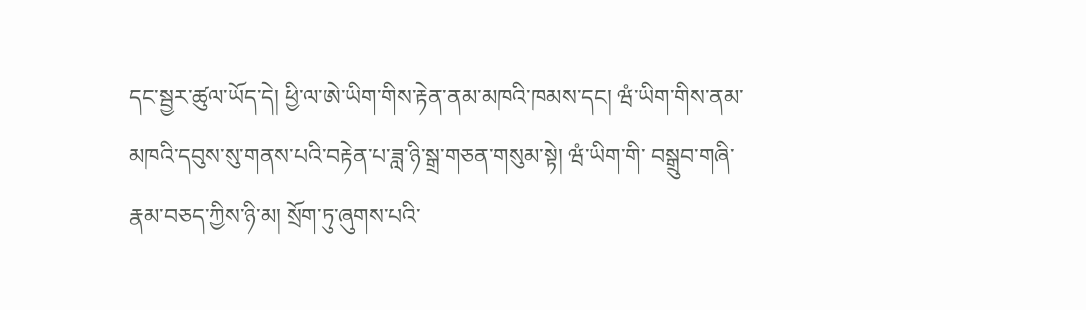དང་སྦྱར་ཚུལ་ཡོད་དེ། ཕྱི་ལ་ཨེ་ཡིག་གིས་རྟེན་ནམ་མཁའི་ཁམས་དང། ཝཾ་ཡིག་གིས་ནམ་མཁའི་དབུས་སུ་གནས་པའི་བརྟེན་པ་ཟླ་ཉི་སྒྲ་གཅན་གསུམ་སྟེ། ཝཾ་ཡིག་གི་ བསྒྲུབ་གཞི་རྣམ་བཅད་ཀྱིས་ཉི་མ། སྲོག་ཏུ་ཞུགས་པའི་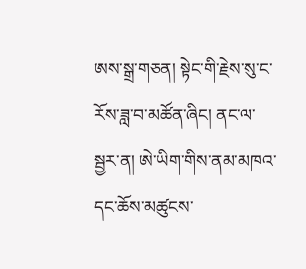ཨས་སྒྲ་གཅན། སྟེང་གི་རྗེས་སུ་ང་རོས་ཟླ་བ་མཚོན་ཞིང། ནང་ལ་སྦྱར་ན། ཨེ་ཡིག་གིས་ནམ་མཁའ་དང་ཆོས་མཚུངས་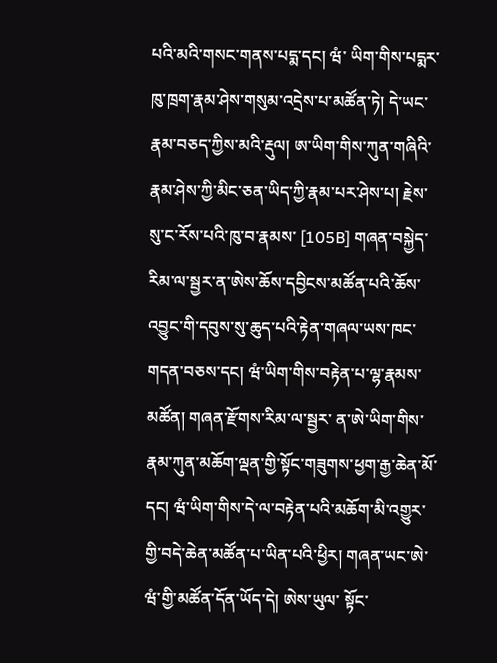པའི་མའི་གསང་གནས་པདྨ་དང། ཝཾ་ ཡིག་གིས་པདྨར་ཁུ་ཁྲག་རྣམ་ཤེས་གསུམ་འདྲེས་པ་མཚོན་ཏེ། དེ་ཡང་རྣམ་བཅད་ཀྱིས་མའི་རྡུལ། ཨ་ཡིག་གིས་ཀུན་གཞིའི་རྣམ་ཤེས་ཀྱི་མིང་ཅན་ཡིད་ཀྱི་རྣམ་པར་ཤེས་པ། རྗེས་སུ་ང་རོས་པའི་ཁུ་བ་རྣམས་ [105B] གཞན་བསྐྱེད་རིམ་ལ་སྦྱར་ན་ཨེས་ཆོས་དབྱིངས་མཚོན་པའི་ཆོས་འབྱུང་གི་དབུས་སུ་ཆུད་པའི་རྟེན་གཞལ་ཡས་ཁང་གདན་བཅས་དང། ཝཾ་ཡིག་གིས་བརྟེན་པ་ལྷ་རྣམས་མཚོན། གཞན་རྫོགས་རིམ་ལ་སྦྱར་ ན་ཨེ་ཡིག་གིས་རྣམ་ཀུན་མཆོག་ལྡན་གྱི་སྟོང་གཟུགས་ཕྱག་རྒྱ་ཆེན་མོ་དང། ཝཾ་ཡིག་གིས་དེ་ལ་བརྟེན་པའི་མཆོག་མི་འགྱུར་གྱི་བདེ་ཆེན་མཚོན་པ་ཡིན་པའི་ཕྱིར། གཞན་ཡང་ཨེ་ཝཾ་གྱི་མཚོན་དོན་ཡོད་དེ། ཨེས་ཡུལ་ སྟོང་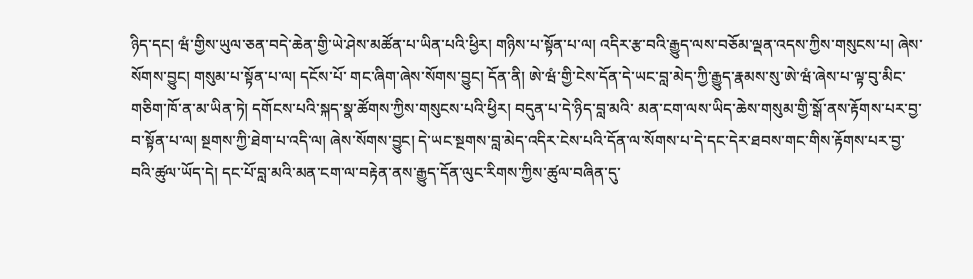ཉིད་དང། ཝཾ་གྱིས་ཡུལ་ཅན་བདེ་ཆེན་གྱི་ཡེ་ཤེས་མཚོན་པ་ཡིན་པའི་ཕྱིར། གཉིས་པ་སྟོན་པ་ལ། འདིར་རྩ་བའི་རྒྱུད་ལས་བཅོམ་ལྡན་འདས་ཀྱིས་གསུངས་པ། ཞེས་སོགས་བྱུང། གསུམ་པ་སྟོན་པ་ལ། དངོས་པོ་ གང་ཞིག་ཞེས་སོགས་བྱུང། དོན་ནི། ཨེ་ཝཾ་གྱི་ངེས་དོན་དེ་ཡང་བླ་མེད་ཀྱི་རྒྱུད་རྣམས་སུ་ཨེ་ཝཾ་ཞེས་པ་ལྟ་བུ་མིང་གཅིག་ཁོ་ན་མ་ཡིན་ཏེ། དགོངས་པའི་སྐད་སྣ་ཚོགས་ཀྱིས་གསུངས་པའི་ཕྱིར། བདུན་པ་དེ་ཉིད་བླ་མའི་ མན་ངག་ལས་ཡིད་ཆེས་གསུམ་གྱི་སྒོ་ནས་རྟོགས་པར་བྱ་བ་སྟོན་པ་ལ། སྔགས་ཀྱི་ཐེག་པ་འདི་ལ། ཞེས་སོགས་བྱུང། དེ་ཡང་སྔགས་བླ་མེད་འདིར་ངེས་པའི་དོན་ལ་སོགས་པ་དེ་དང་དེར་ཐབས་གང་གིས་རྟོགས་པར་བྱ་ བའི་ཚུལ་ཡོད་དེ། དང་པོ་བླ་མའི་མན་ངག་ལ་བརྟེན་ནས་རྒྱུད་དོན་ལུང་རིགས་ཀྱིས་ཚུལ་བཞིན་དུ་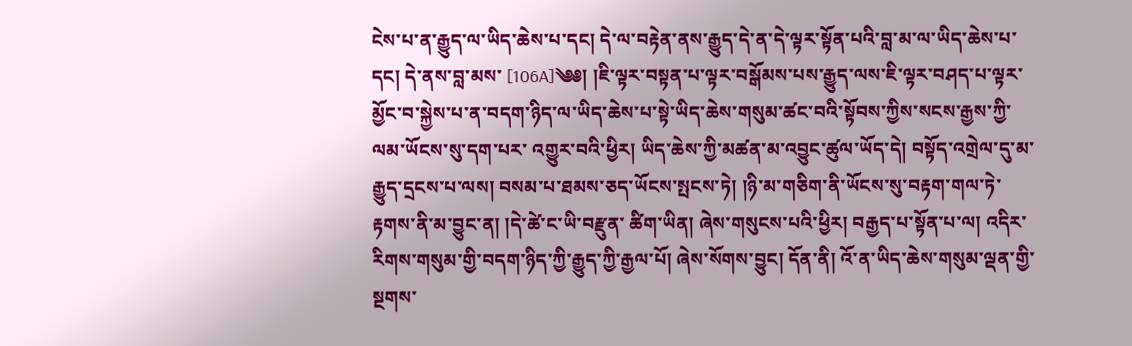ངེས་པ་ན་རྒྱུད་ལ་ཡིད་ཆེས་པ་དང། དེ་ལ་བརྟེན་ནས་རྒྱུད་དེ་ན་དེ་ལྟར་སྟོན་པའི་བླ་མ་ལ་ཡིད་ཆེས་པ་དང། དེ་ནས་བླ་མས་ [106A]༄༅། །ཇི་ལྟར་བསྟན་པ་ལྟར་བསྒོམས་པས་རྒྱུད་ལས་ཇི་ལྟར་བཤད་པ་ལྟར་མྱོང་བ་སྐྱེས་པ་ན་བདག་ཉིད་ལ་ཡིད་ཆེས་པ་སྟེ་ཡིད་ཆེས་གསུམ་ཚང་བའི་སྟོབས་ཀྱིས་སངས་རྒྱས་ཀྱི་ལམ་ཡོངས་སུ་དག་པར་ འགྱུར་བའི་ཕྱིར། ཡིད་ཆེས་ཀྱི་མཚན་མ་འབྱུང་ཚུལ་ཡོད་དེ། བསྟོད་འགྲེལ་དུ་མ་རྒྱུད་དྲངས་པ་ལས། བསམ་པ་ཐམས་ཅད་ཡོངས་སྤངས་ཏེ། །ཉི་མ་གཅིག་ནི་ཡོངས་སུ་བརྟག་གལ་ཏེ་རྟགས་ནི་མ་བྱུང་ན། །དེ་ཚེ་ང་ཡི་བརྫུན་ ཚིག་ཡིན། ཞེས་གསུངས་པའི་ཕྱིར། བརྒྱད་པ་སྟོན་པ་ལ། འདིར་རིགས་གསུམ་གྱི་བདག་ཉིད་ཀྱི་རྒྱུད་ཀྱི་རྒྱལ་པོ། ཞེས་སོགས་བྱུང། དོན་ནི། འོ་ན་ཡིད་ཆེས་གསུམ་ལྡན་གྱི་སྔགས་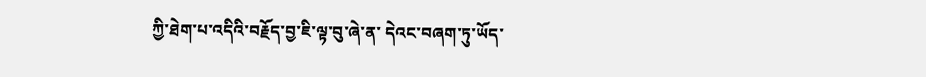ཀྱི་ཐེག་པ་འདིའི་བརྗོད་བྱ་ཇི་ལྟ་བུ་ཞེ་ན་ དེའང་བཞག་ཏུ་ཡོད་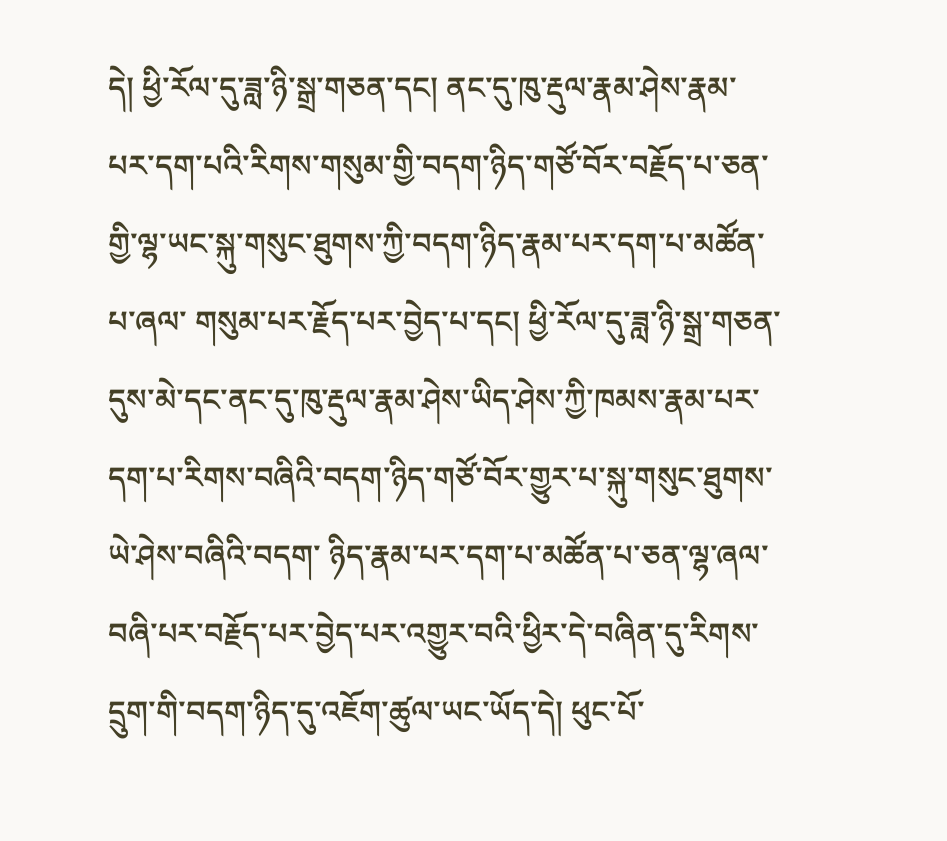དེ། ཕྱི་རོལ་དུ་ཟླ་ཉི་སྒྲ་གཅན་དང། ནང་དུ་ཁུ་རྡུལ་རྣམ་ཤེས་རྣམ་པར་དག་པའི་རིགས་གསུམ་གྱི་བདག་ཉིད་གཙོ་བོར་བརྗོད་པ་ཅན་གྱི་ལྷ་ཡང་སྐུ་གསུང་ཐུགས་ཀྱི་བདག་ཉིད་རྣམ་པར་དག་པ་མཚོན་པ་ཞལ་ གསུམ་པར་རྗོད་པར་བྱེད་པ་དང། ཕྱི་རོལ་དུ་ཟླ་ཉི་སྒྲ་གཅན་དུས་མེ་དང་ནང་དུ་ཁུ་རྡུལ་རྣམ་ཤེས་ཡིད་ཤེས་ཀྱི་ཁམས་རྣམ་པར་དག་པ་རིགས་བཞིའི་བདག་ཉིད་གཙོ་བོར་གྱུར་པ་སྐུ་གསུང་ཐུགས་ཡེ་ཤེས་བཞིའི་བདག་ ཉིད་རྣམ་པར་དག་པ་མཚོན་པ་ཅན་ལྷ་ཞལ་བཞི་པར་བརྗོད་པར་བྱེད་པར་འགྱུར་བའི་ཕྱིར་དེ་བཞིན་དུ་རིགས་དྲུག་གི་བདག་ཉིད་དུ་འཇོག་ཚུལ་ཡང་ཡོད་དེ། ཕུང་པོ་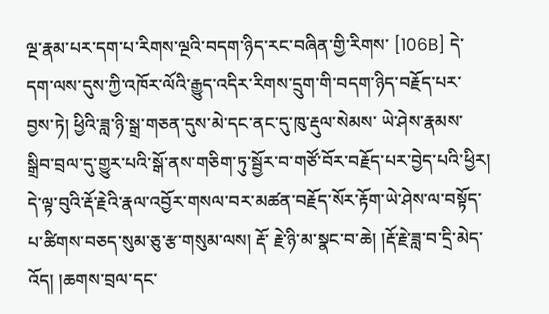ལྔ་རྣམ་པར་དག་པ་རིགས་ལྔའི་བདག་ཉིད་རང་བཞིན་གྱི་རིགས་ [106B] དེ་དག་ལས་དུས་ཀྱི་འཁོར་ལོའི་རྒྱུད་འདིར་རིགས་དྲུག་གི་བདག་ཉིད་བརྗོད་པར་བྱས་ཏེ། ཕྱིའི་ཟླ་ཉི་སྒྲ་གཅན་དུས་མེ་དང་ནང་དུ་ཁུ་རྡུལ་སེམས་ ཡེ་ཤེས་རྣམས་སྒྲིབ་བྲལ་དུ་གྱུར་པའི་སྒོ་ནས་གཅིག་ཏུ་སྦྱོར་བ་གཙོ་བོར་བརྗོད་པར་བྱེད་པའི་ཕྱིར། དེ་ལྟ་བུའི་རྡོ་རྗེའི་རྣལ་འབྱོར་གསལ་བར་མཚན་བརྗོད་སོར་རྟོག་ཡེ་ཤེས་ལ་བསྟོད་པ་ཚིགས་བཅད་སུམ་ཅུ་རྩ་གསུམ་ལས། རྡོ་ རྗེ་ཉི་མ་སྣང་བ་ཆེ། །རྡོ་རྗེ་ཟླ་བ་དྲི་མེད་འོད། །ཆགས་བྲལ་དང་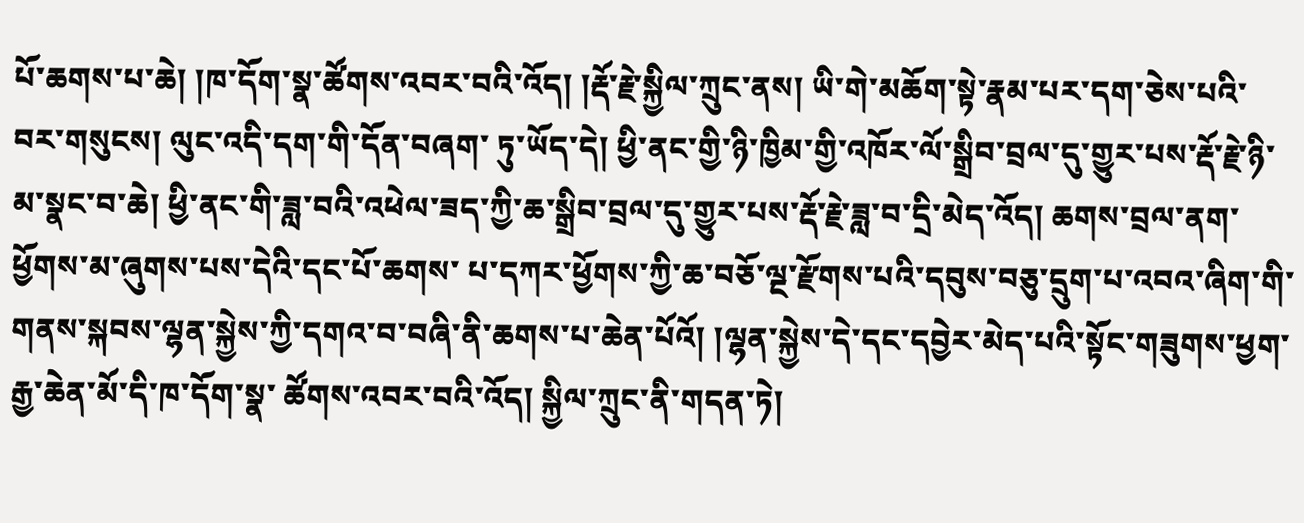པོ་ཆགས་པ་ཆེ། །ཁ་དོག་སྣ་ཚོགས་འབར་བའི་འོད། །རྡོ་རྗེ་སྐྱིལ་ཀྲུང་ནས། ཡི་གེ་མཆོག་སྟེ་རྣམ་པར་དག་ཅེས་པའི་བར་གསུངས། ལུང་འདི་དག་གི་དོན་བཞག་ ཏུ་ཡོད་དེ། ཕྱི་ནང་གྱི་ཉི་ཁྱིམ་གྱི་འཁོར་ལོ་སྒྲིབ་བྲལ་དུ་གྱུར་པས་རྡོ་རྗེ་ཉི་མ་སྣང་བ་ཆེ། ཕྱི་ནང་གི་ཟླ་བའི་འཕེལ་ཟད་ཀྱི་ཆ་སྒྲིབ་བྲལ་དུ་གྱུར་པས་རྡོ་རྗེ་ཟླ་བ་དྲི་མེད་འོད། ཆགས་བྲལ་ནག་ཕྱོགས་མ་ཞུགས་པས་དེའི་དང་པོ་ཆགས་ པ་དཀར་ཕྱོགས་ཀྱི་ཆ་བཅོ་ལྔ་རྫོགས་པའི་དབུས་བཅུ་དྲུག་པ་འབའ་ཞིག་གི་གནས་སྐབས་ལྷན་སྐྱེས་ཀྱི་དགའ་བ་བཞི་ནི་ཆགས་པ་ཆེན་པོའོ། །ལྷན་སྐྱེས་དེ་དང་དབྱེར་མེད་པའི་སྟོང་གཟུགས་ཕྱག་རྒྱ་ཆེན་མོ་དི་ཁ་དོག་སྣ་ ཚོགས་འབར་བའི་འོད། སྐྱིལ་ཀྲུང་ནི་གདན་ཏེ།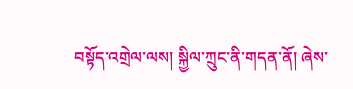བསྟོད་འགྲེལ་ལས། སྐྱིལ་ཀྲུང་ནི་གདན་ནོ། ཞེས་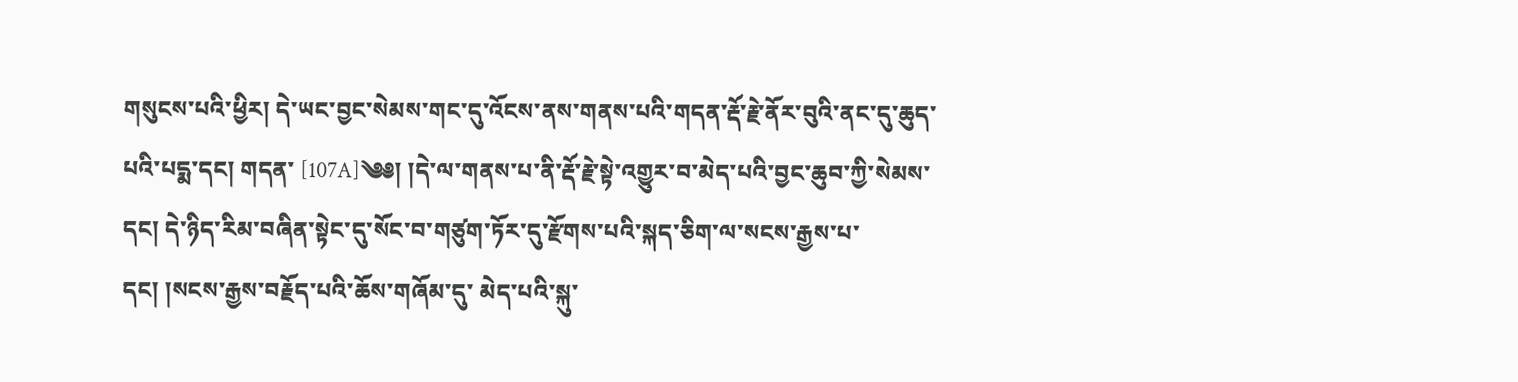གསུངས་པའི་ཕྱིར། དེ་ཡང་བྱང་སེམས་གང་དུ་འོངས་ནས་གནས་པའི་གདན་རྡོ་རྗེ་ནོར་བུའི་ནང་དུ་ཆུད་པའི་པདྨ་དང། གདན་ [107A]༄༅། །དེ་ལ་གནས་པ་ནི་རྡོ་རྗེ་སྟེ་འགྱུར་བ་མེད་པའི་བྱང་ཆུབ་ཀྱི་སེམས་དང། དེ་ཉིད་རིམ་བཞིན་སྟེང་དུ་སོང་བ་གཙུག་ཏོར་དུ་རྫོགས་པའི་སྐད་ཅིག་ལ་སངས་རྒྱས་པ་དང། །སངས་རྒྱས་བརྗོད་པའི་ཆོས་གཞོམ་དུ་ མེད་པའི་སྐུ་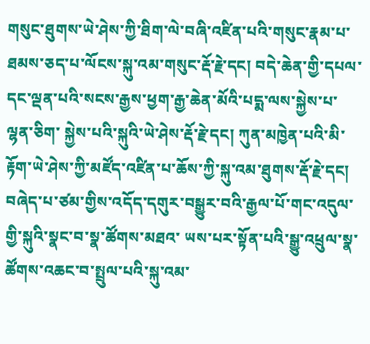གསུང་ཐུགས་ཡེ་ཤེས་ཀྱི་ཐིག་ལེ་བཞི་འཛིན་པའི་གསུང་རྣམ་པ་ཐམས་ཅད་པ་ལོངས་སྐུ་འམ་གསུང་རྡོ་རྗེ་དང། བདེ་ཆེན་གྱི་དཔལ་དང་ལྡན་པའི་སངས་རྒྱས་ཕྱག་རྒྱ་ཆེན་མོའི་པདྨ་ལས་སྐྱེས་པ་ལྷན་ཅིག་ སྐྱེས་པའི་སྐུའི་ཡེ་ཤེས་རྡོ་རྗེ་དང། ཀུན་མཁྱེན་པའི་མི་རྟོག་ཡེ་ཤེས་ཀྱི་མཛོད་འཛིན་པ་ཆོས་ཀྱི་སྐུ་འམ་ཐུགས་རྡོ་རྗེ་དང། བཞེད་པ་ཙམ་གྱིས་འདོད་དགུར་བསྒྱུར་བའི་རྒྱལ་པོ་གང་འདུལ་གྱི་སྐུའི་སྣང་བ་སྣ་ཚོགས་མཐའ་ ཡས་པར་སྟོན་པའི་སྒྱུ་འཕྲུལ་སྣ་ཚོགས་འཆང་བ་སྤྲུལ་པའི་སྐུ་འམ་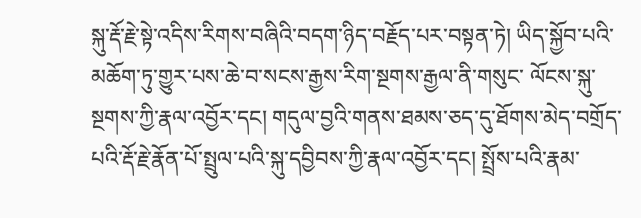སྐུ་རྡོ་རྗེ་སྟེ་འདིས་རིགས་བཞིའི་བདག་ཉིད་བརྗོད་པར་བསྟན་ཏེ། ཡིད་སྐྱོབ་པའི་མཆོག་ཏུ་གྱུར་པས་ཆེ་བ་སངས་རྒྱས་རིག་སྔགས་རྒྱལ་ནི་གསུང་ ལོངས་སྐུ་སྔགས་ཀྱི་རྣལ་འབྱོར་དང། གདུལ་བྱའི་གནས་ཐམས་ཅད་དུ་ཐོགས་མེད་བགྲོད་པའི་རྡོ་རྗེ་རྣོན་པོ་སྤྲུལ་པའི་སྐུ་དབྱིབས་ཀྱི་རྣལ་འབྱོར་དང། སྤྲོས་པའི་རྣམ་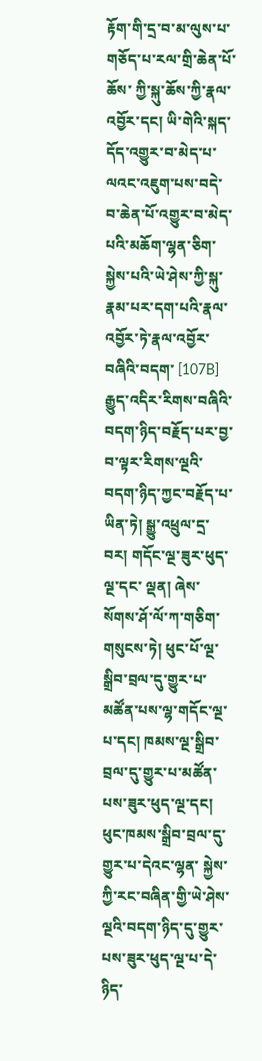རྟོག་གི་དྲ་བ་མ་ལུས་པ་གཅོད་པ་རལ་གྲི་ཆེན་པོ་ཆོས་ ཀྱི་སྐུ་ཆོས་ཀྱི་རྣལ་འབྱོར་དང། ཡི་གེའི་སྐད་དོད་འགྱུར་བ་མེད་པ་ལའང་འཇུག་པས་བདེ་བ་ཆེན་པོ་འགྱུར་བ་མེད་པའི་མཆོག་ལྷན་ཅིག་སྐྱེས་པའི་ཡེ་ཤེས་ཀྱི་སྐུ་རྣམ་པར་དག་པའི་རྣལ་འབྱོར་ཏེ་རྣལ་འབྱོར་བཞིའི་བདག་ [107B] རྒྱུད་འདིར་རིགས་བཞིའི་བདག་ཉིད་བརྗོད་པར་བྱ་བ་ལྟར་རིགས་ལྔའི་བདག་ཉིད་ཀྱང་བརྗོད་པ་ཡིན་ཏེ། སྒྱུ་འཕྲུལ་དྲ་བར། གདོང་ལྔ་ཟུར་ཕུད་ལྔ་དང་ ལྡན། ཞེས་སོགས་ཤོ་ལོ་ཀ་གཅིག་གསུངས་ཏེ། ཕུང་པོ་ལྔ་སྒྲིབ་བྲལ་དུ་གྱུར་པ་མཚོན་པས་ལྷ་གདོང་ལྔ་པ་དང། ཁམས་ལྔ་སྒྲིབ་བྲལ་དུ་གྱུར་པ་མཚོན་པས་ཟུར་ཕུད་ལྔ་དང། ཕུང་ཁམས་སྒྲིབ་བྲལ་དུ་གྱུར་པ་དེའང་ལྷན་ སྐྱེས་ཀྱི་རང་བཞིན་གྱི་ཡེ་ཤེས་ལྔའི་བདག་ཉིད་དུ་གྱུར་པས་ཟུར་ཕུད་ལྔ་པ་དེ་ཉིད་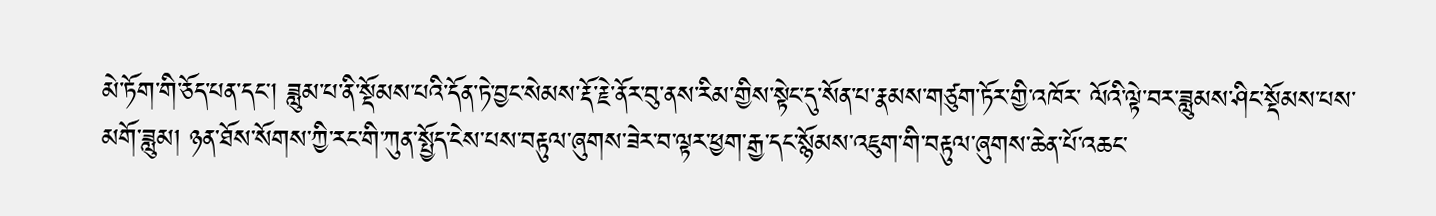མེ་ཏོག་གི་ཅོད་པན་དང། ཟླུམ་པ་ནི་སྡོམས་པའི་དོན་ཏེ་བྱང་སེམས་རྡོ་རྗེ་ནོར་བུ་ནས་རིམ་གྱིས་སྟེང་དུ་སོན་པ་རྣམས་གཙུག་ཏོར་གྱི་འཁོར་ ལོའི་ལྟེ་བར་ཟླུམས་ཤིང་སྡོམས་པས་མགོ་ཟླུམ། ཉན་ཐོས་སོགས་ཀྱི་རང་གི་ཀུན་སྤྱོད་ངེས་པས་བརྟུལ་ཞུགས་ཟེར་བ་ལྟར་ཕྱག་རྒྱ་དང་སྙོམས་འཇུག་གི་བརྟུལ་ཞུགས་ཆེན་པོ་འཆང་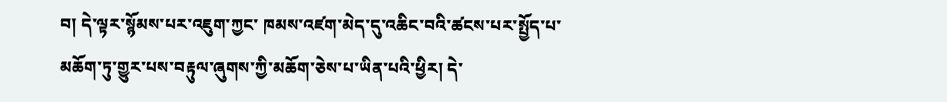བ། དེ་ལྟར་སྙོམས་པར་འཇུག་ཀྱང་ ཁམས་འཛག་མེད་དུ་འཆིང་བའི་ཚངས་པར་སྤྱོད་པ་མཆོག་ཏུ་གྱུར་པས་བརྟུལ་ཞུགས་ཀྱི་མཆོག་ཅེས་པ་ཡིན་པའི་ཕྱིར། དེ་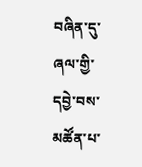བཞིན་དུ་ཞལ་གྱི་དབྱེ་བས་མཚོན་པ་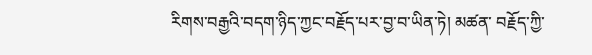རིགས་བརྒྱའི་བདག་ཉིད་ཀྱང་བརྗོད་པར་བྱ་བ་ཡིན་ཏེ། མཚན་ བརྗོད་ཀྱི་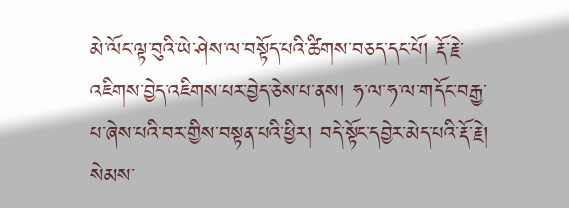མེ་ལོང་ལྟ་བུའི་ཡེ་ཤེས་ལ་བསྟོད་པའི་ཚིགས་བཅད་དང་པོ། རྡོ་རྗེ་འཇིགས་བྱེད་འཇིགས་པར་བྱེད་ཅེས་པ་ནས། ཧ་ལ་ཧ་ལ་གདོང་བརྒྱ་པ་ཞེས་པའི་བར་གྱིས་བསྟན་པའི་ཕྱིར། བདེ་སྟོང་དབྱེར་མེད་པའི་རྡོ་རྗེ། སེམས་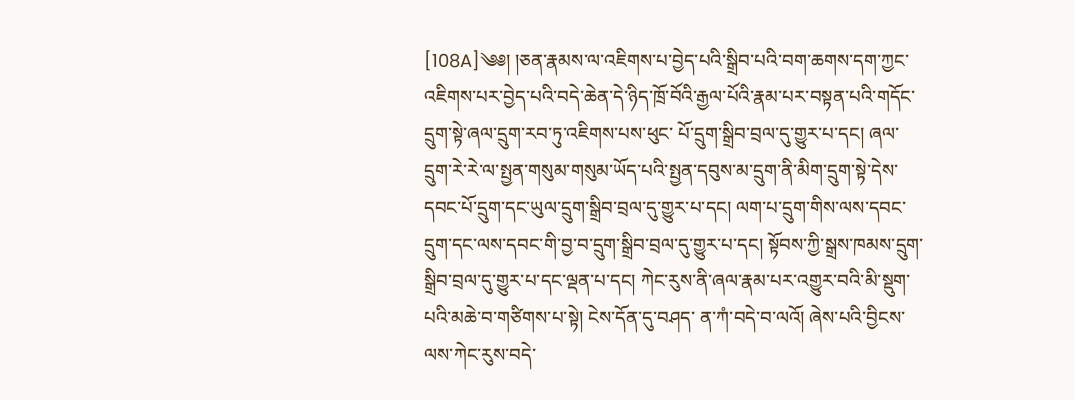[108A]༄༅། །ཅན་རྣམས་ལ་འཇིགས་པ་བྱེད་པའི་སྒྲིབ་པའི་བག་ཆགས་དག་ཀྱང་འཇིགས་པར་བྱེད་པའི་བདེ་ཆེན་དེ་ཉིད་ཁྲོ་བོའི་རྒྱལ་པོའི་རྣམ་པར་བསྟན་པའི་གདོང་དྲུག་སྟེ་ཞལ་དྲུག་རབ་ཏུ་འཇིགས་པས་ཕུང་ པོ་དྲུག་སྒྲིབ་བྲལ་དུ་གྱུར་པ་དང། ཞལ་དྲུག་རེ་རེ་ལ་སྤྱན་གསུམ་གསུམ་ཡོད་པའི་སྤྱན་དབུས་མ་དྲུག་ནི་མིག་དྲུག་སྟེ་དེས་དབང་པོ་དྲུག་དང་ཡུལ་དྲུག་སྒྲིབ་བྲལ་དུ་གྱུར་པ་དང། ལག་པ་དྲུག་གིས་ལས་དབང་ དྲུག་དང་ལས་དབང་གི་བྱ་བ་དྲུག་སྒྲིབ་བྲལ་དུ་གྱུར་པ་དང། སྟོབས་ཀྱི་སྒྲས་ཁམས་དྲུག་སྒྲིབ་བྲལ་དུ་གྱུར་པ་དང་ལྡན་པ་དང། ཀེང་རུས་ནི་ཞལ་རྣམ་པར་འགྱུར་བའི་མི་སྡུག་པའི་མཆེ་བ་གཙིགས་པ་སྟེ། ངེས་དོན་དུ་བཤད་ ན་ཀཾ་བདེ་བ་ལའོ། ཞེས་པའི་བྱིངས་ལས་ཀེང་རུས་བདེ་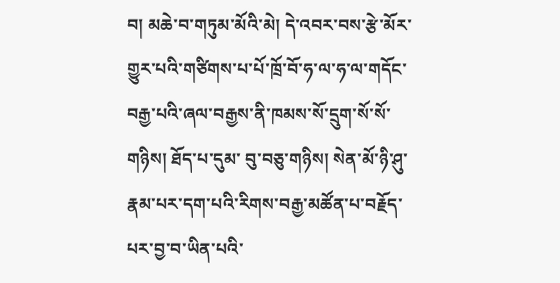བ། མཆེ་བ་གཏུམ་མོའི་མེ། དེ་འབར་བས་རྩེ་མོར་གྱུར་པའི་གཙིགས་པ་པོ་ཁྲོ་བོ་ཧ་ལ་ཧ་ལ་གདོང་བརྒྱ་པའི་ཞལ་བརྒྱས་ནི་ཁམས་སོ་དྲུག་སོ་སོ་གཉིས། ཐོད་པ་དུམ་ བུ་བཅུ་གཉིས། སེན་མོ་ཉི་ཤུ་རྣམ་པར་དག་པའི་རིགས་བརྒྱ་མཚོན་པ་བརྗོད་པར་བྱ་བ་ཡིན་པའི་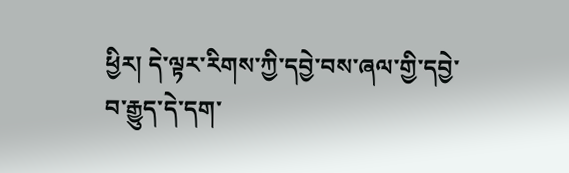ཕྱིར། དེ་ལྟར་རིགས་ཀྱི་དབྱེ་བས་ཞལ་གྱི་དབྱེ་བ་རྒྱུད་དེ་དག་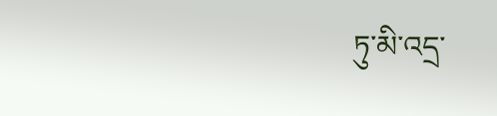ཏུ་མི་འདྲ་